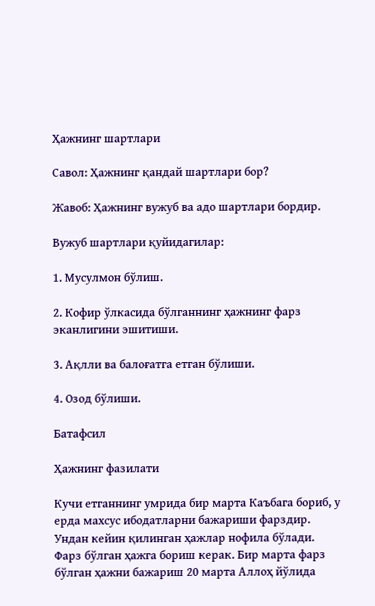Ҳажнинг шартлари

Савол: Ҳажнинг қандай шартлари бор?

Жавоб: Ҳажнинг вужуб ва адо шартлари бордир.

Вужуб шартлари қуйидагилар:

1. Мусулмон бўлиш.

2. Кофир ўлкасида бўлганнинг ҳажнинг фарз эканлигини эшитиши.

3. Ақлли ва балоғатга етган бўлиши.

4. Озод бўлиши.

Батафсил

Ҳажнинг фазилати

Кучи етганнинг умрида бир марта Каъбага бориб, у ерда махсус ибодатларни бажариши фарздир. Ундан кейин қилинган ҳажлар нофила бўлади. Фарз бўлган ҳажга бориш керак. Бир марта фарз бўлган ҳажни бажариш 20 марта Аллоҳ йўлида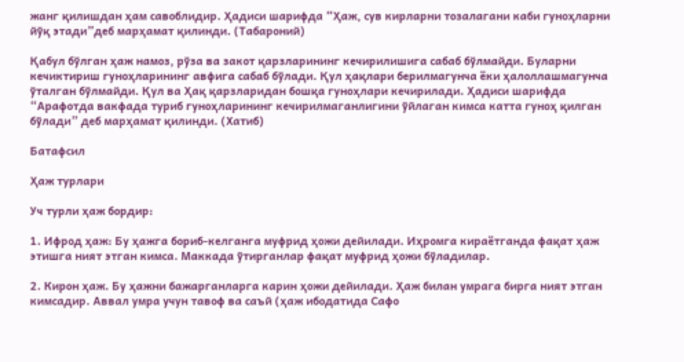жанг қилишдан ҳам савоблидир. Ҳадиси шарифда “Ҳаж, сув кирларни тозалагани каби гуноҳларни йўқ этади”деб марҳамат қилинди. (Табароний)

Қабул бўлган ҳаж намоз, рўза ва закот қарзларининг кечирилишига сабаб бўлмайди. Буларни кечиктириш гуноҳларининг авфига сабаб бўлади. Қул ҳақлари берилмагунча ёки ҳалоллашмагунча ўталган бўлмайди. Қул ва Ҳақ қарзларидан бошқа гуноҳлари кечирилади. Ҳадиси шарифда “Арафотда вакфада туриб гуноҳларининг кечирилмаганлигини ўйлаган кимса катта гуноҳ қилган бўлади” деб марҳамат қилинди. (Хатиб)

Батафсил

Ҳаж турлари

Уч турли ҳаж бордир:

1. Ифрод ҳаж: Бу ҳажга бориб-келганга муфрид ҳожи дейилади. Иҳромга кираётганда фақат ҳаж этишга ният этган кимса. Маккада ўтирганлар фақат муфрид ҳожи бўладилар.

2. Кирон ҳаж. Бу ҳажни бажарганларга карин ҳожи дейилади. Ҳаж билан умрага бирга ният этган кимсадир. Аввал умра учун тавоф ва саъй (ҳаж ибодатида Сафо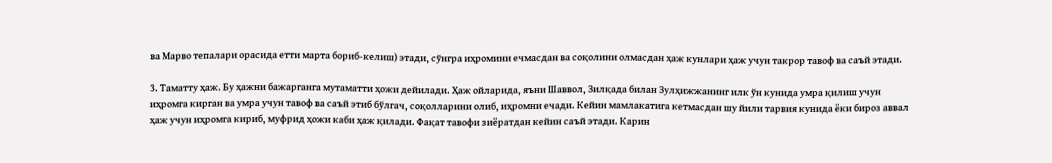ва Марво тепалари орасида етти марта бориб-келиш) этади, сўнгра иҳромини ечмасдан ва соқолини олмасдан ҳаж кунлари ҳаж учун такрор тавоф ва саъй этади.

3. Таматту ҳаж. Бу ҳажни бажарганга мутаматти ҳожи дейилади. Ҳаж ойларида, яъни Шаввол, Зилқада билан Зулҳижжанинг илк ўн кунида умра қилиш учун иҳромга кирган ва умра учун тавоф ва саъй этиб бўлгач, соқолларини олиб, иҳромни ечади. Кейин мамлакатига кетмасдан шу йили тарвия кунида ёки бироз аввал ҳаж учун иҳромга кириб, муфрид ҳожи каби ҳаж қилади. Фақат тавофи зиёратдан кейин саъй этади. Карин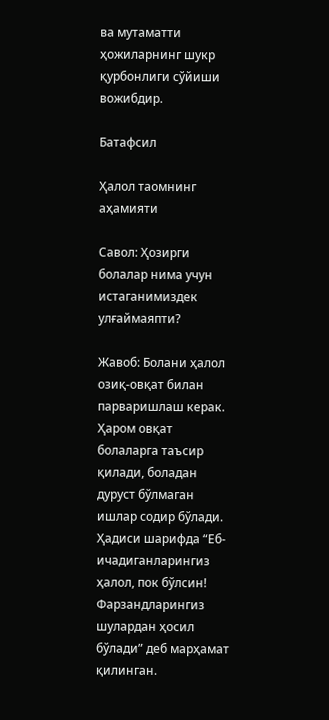ва мутаматти ҳожиларнинг шукр қурбонлиги сўйиши вожибдир.

Батафсил

Ҳалол таомнинг аҳамияти

Савол: Ҳозирги болалар нима учун истаганимиздек улғаймаяпти?

Жавоб: Болани ҳалол озиқ-овқат билан парваришлаш керак. Ҳаром овқат болаларга таъсир қилади, боладан дуруст бўлмаган ишлар содир бўлади. Ҳадиси шарифда “Еб-ичадиганларингиз ҳалол, пок бўлсин! Фарзандларингиз шулардан ҳосил бўлади” деб марҳамат қилинган.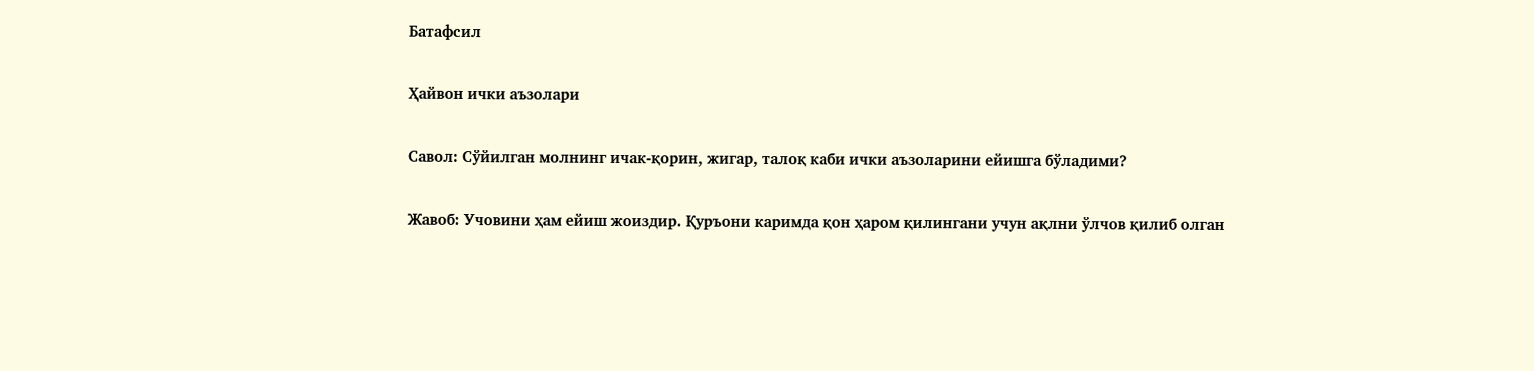Батафсил

Ҳайвон ички аъзолари

Савол: Сўйилган молнинг ичак-қорин, жигар, талоқ каби ички аъзоларини ейишга бўладими?

Жавоб: Учовини ҳам ейиш жоиздир. Қуръони каримда қон ҳаром қилингани учун ақлни ўлчов қилиб олган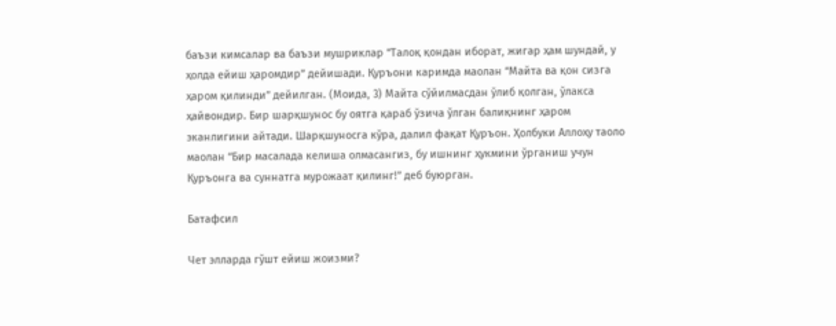баъзи кимсалар ва баъзи мушриклар “Талоқ қондан иборат, жигар ҳам шундай, у ҳолда ейиш ҳаромдир” дейишади. Қуръони каримда маолан “Майта ва қон сизга ҳаром қилинди” дейилган. (Моида, 3) Майта сўйилмасдан ўлиб қолган, ўлакса ҳайвондир. Бир шарқшунос бу оятга қараб ўзича ўлган балиқнинг ҳаром эканлигини айтади. Шарқшуносга кўра, далил фақат Қуръон. Ҳолбуки Аллоҳу таоло маолан “Бир масалада келиша олмасангиз, бу ишнинг ҳукмини ўрганиш учун Қуръонга ва суннатга мурожаат қилинг!” деб буюрган.

Батафсил

Чет элларда гўшт ейиш жоизми?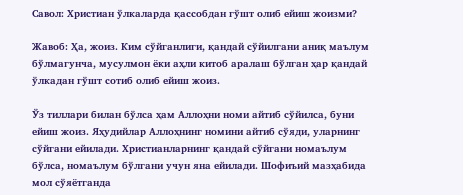Савол: Христиан ўлкаларда қассобдан гўшт олиб ейиш жоизми?

Жавоб: Ҳа, жоиз. Ким сўйганлиги, қандай сўйилгани аниқ маълум бўлмагунча, мусулмон ёки аҳли китоб аралаш бўлган ҳар қандай ўлкадан гўшт сотиб олиб ейиш жоиз.

Ўз тиллари билан бўлса ҳам Аллоҳни номи айтиб сўйилса, буни ейиш жоиз. Яҳудийлар Аллоҳнинг номини айтиб сўяди, уларнинг сўйгани ейилади. Христианларнинг қандай сўйгани номаълум бўлса, номаълум бўлгани учун яна ейилади. Шофиъий мазҳабида мол сўяётганда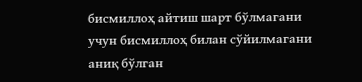бисмиллоҳ айтиш шарт бўлмагани учун бисмиллоҳ билан сўйилмагани аниқ бўлган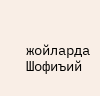жойларда Шофиъий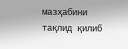мазҳабини тақлид қилиб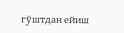гўштдан ейиш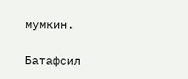мумкин.

Батафсил